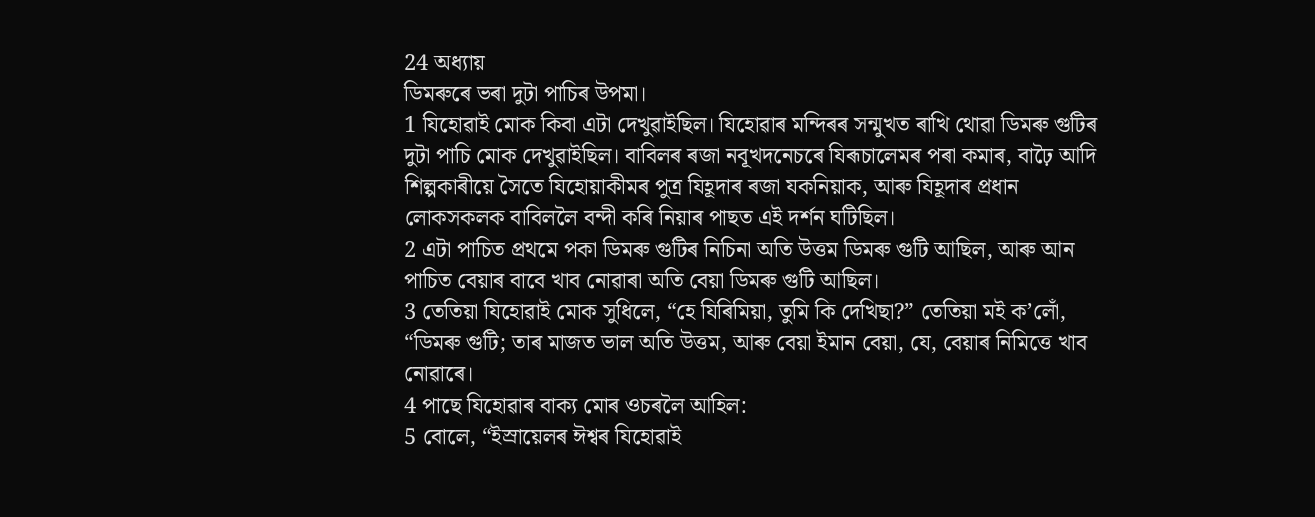24 অধ্যায়
ডিমৰুৰে ভৰা দুটা পাচিৰ উপমা।
1 যিহোৱাই মোক কিবা এটা দেখুৱাইছিল। যিহোৱাৰ মন্দিৰৰ সন্মুখত ৰাখি থোৱা ডিমৰু গুটিৰ দুটা পাচি মোক দেখুৱাইছিল। বাবিলৰ ৰজা নবূখদনেচৰে যিৰূচালেমৰ পৰা কমাৰ, বাঢ়ৈ আদি শিল্পকাৰীয়ে সৈতে যিহোয়াকীমৰ পুত্ৰ যিহূদাৰ ৰজা যকনিয়াক, আৰু যিহূদাৰ প্ৰধান লোকসকলক বাবিললৈ বন্দী কৰি নিয়াৰ পাছত এই দৰ্শন ঘটিছিল।
2 এটা পাচিত প্ৰথমে পকা ডিমৰু গুটিৰ নিচিনা অতি উত্তম ডিমৰু গুটি আছিল, আৰু আন পাচিত বেয়াৰ বাবে খাব নোৱাৰা অতি বেয়া ডিমৰু গুটি আছিল।
3 তেতিয়া যিহোৱাই মোক সুধিলে, “হে যিৰিমিয়া, তুমি কি দেখিছা?” তেতিয়া মই ক’লোঁ, “ডিমৰু গুটি; তাৰ মাজত ভাল অতি উত্তম, আৰু বেয়া ইমান বেয়া, যে, বেয়াৰ নিমিত্তে খাব নোৱাৰে।
4 পাছে যিহোৱাৰ বাক্য মোৰ ওচৰলৈ আহিল:
5 বোলে, “ইস্ৰায়েলৰ ঈশ্বৰ যিহোৱাই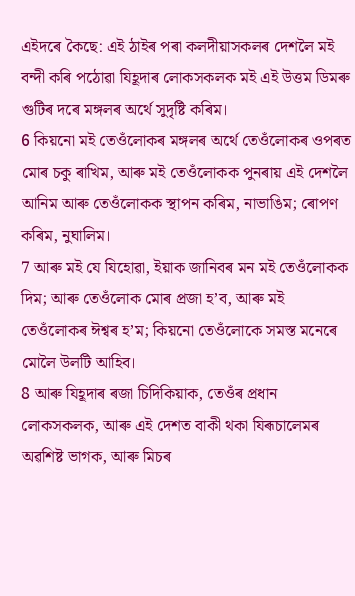এইদৰে কৈছে: এই ঠাইৰ পৰা কলদীয়াসকলৰ দেশলৈ মই বন্দী কৰি পঠোৱা যিহূদাৰ লোকসকলক মই এই উত্তম ডিমৰু গুটিৰ দৰে মঙ্গলৰ অৰ্থে সুদৃষ্টি কৰিম।
6 কিয়নো মই তেওঁলোকৰ মঙ্গলৰ অৰ্থে তেওঁলোকৰ ওপৰত মোৰ চকু ৰাখিম, আৰু মই তেওঁলোকক পুনৰায় এই দেশলৈ আনিম আৰু তেওঁলোকক স্থাপন কৰিম, নাভাঙিম; ৰোপণ কৰিম, নুঘালিম।
7 আৰু মই যে যিহোৱা, ইয়াক জানিবৰ মন মই তেওঁলোকক দিম; আৰু তেওঁলোক মোৰ প্ৰজা হ’ব, আৰু মই তেওঁলোকৰ ঈশ্বৰ হ’ম; কিয়নো তেওঁলোকে সমস্ত মনেৰে মোলৈ উলটি আহিব।
8 আৰু যিহূদাৰ ৰজা চিদিকিয়াক, তেওঁৰ প্ৰধান লোকসকলক, আৰু এই দেশত বাকী থকা যিৰূচালেমৰ অৱশিষ্ট ভাগক, আৰু মিচৰ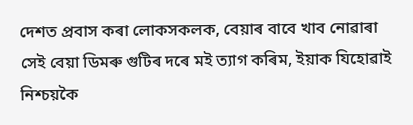দেশত প্ৰবাস কৰা লোকসকলক, বেয়াৰ বাবে খাব নোৱাৰা সেই বেয়া ডিমৰু গুটিৰ দৰে মই ত্যাগ কৰিম, ইয়াক যিহোৱাই নিশ্চয়কৈ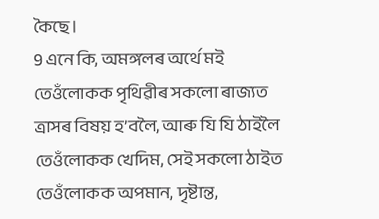কৈছে।
9 এনে কি, অমঙ্গলৰ অৰ্থে মই তেওঁলোকক পৃথিৱীৰ সকলো ৰাজ্যত ত্ৰাসৰ বিষয় হ’বলৈ, আৰু যি যি ঠাইলৈ তেওঁলোকক খেদিম, সেই সকলো ঠাইত তেওঁলোকক অপমান, দৃষ্টান্ত,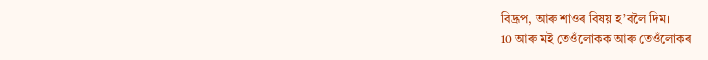বিদ্ৰূপ, আৰু শাওৰ বিষয় হ’বলৈ দিম।
10 আৰু মই তেওঁলোকক আৰু তেওঁলোকৰ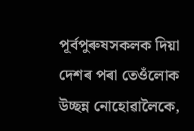পূৰ্বপুৰুষসকলক দিয়া দেশৰ পৰা তেওঁলোক উচ্ছন্ন নোহোৱালৈকে,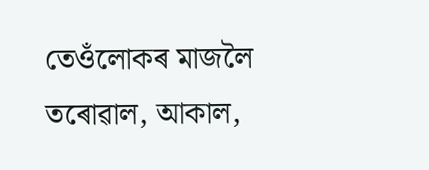তেওঁলোকৰ মাজলৈ তৰোৱাল, আকাল,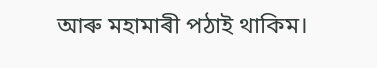আৰু মহামাৰী পঠাই থাকিম।